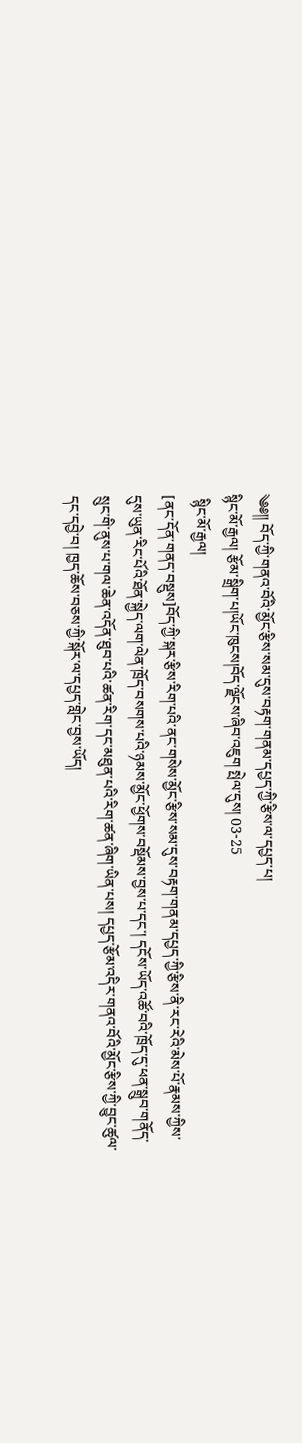༄༅།། བོད་ཀྱི་གནའ་བོའི་མྱོང་རྩིས་སམ་དུས་བརྟག་གནམ་དཔྱད་ཀྱི་རྩིས་ལ་དཔྱད་པ།
སྙིང་མོ་རྒྱལ། རྩོམ་སྒྲིག་པ།ཡོང་ཁུངས།བོད་ལྗོངས་ཞིབ་འཇུག སྤེལ་དུས། 03-25
 སྙིང་མོ་རྒྱལ།
[ནང་དོན་གནད་བསྡུས]བོད་ཀྱི་སྐར་རྩིས་རིག་པའི་ནང་གསེས་མྱོང་རྩིས་སམ་དུས་བརྟག་གནམ་དཔྱད་ཀྱི་རྩིས་ནི་རང་རེའི་མེས་པོ་རྣམས་ཀྱིས་དུས་ཡུན་རིང་པོའི་ཐོན་སྐྱེད་ལག་ལེན་ཁྲོད་བསགས་པའི་ཉམས་མྱོང་ཕྱོགས་བསྡོམས་བྱས་པ་དང་། དངོས་ཡོད་འཚོ་བའི་ཁྲོད་དུ་ཕན་སྒྲུབ་གནོད་སྲུང་གི་ནུས་པ་གལ་ཆེན་འདོན་ཐུབ་པའི་ཚན་རིག་དང་མཐུན་པའི་རིག་ཚན་ཞིག་ཡིན་པས། དཔྱད་རྩོམ་འདིར་གནའ་བོའི་མྱོང་རྩིས་ཀྱི་བྱུང་ཚུལ་དང་དབྱེ་བ། ཁྱད་ཆོས་བཅས་ཀྱི་སྐོར་ལ་དཔྱད་གླེང་བྱས་ཡོད།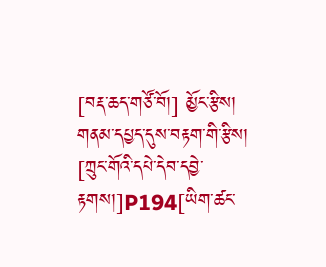[བརྡ་ཆད་གཙོ་བོ།] མྱོང་རྩིས། གནམ་དཔྱད་དུས་བརྟག་གི་རྩིས།
[ཀྲུང་གོའི་དཔེ་དེབ་དབྱེ་རྟགས།]P194[ཡིག་ཚང་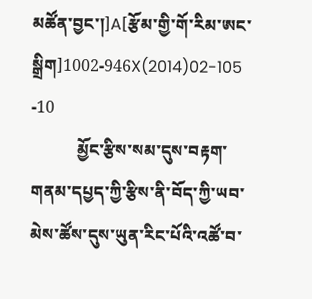མཚོན་བྱང་།]A[རྩོམ་གྱི་གོ་རིམ་ཨང་སྒྲིག]1002-946X(2014)02-105 -10
           མྱོང་རྩིས་སམ་དུས་བརྟག་གནམ་དཔྱད་ཀྱི་རྩིས་ནི་བོད་ཀྱི་ཡབ་མེས་ཚོས་དུས་ཡུན་རིང་པོའི་འཚོ་བ་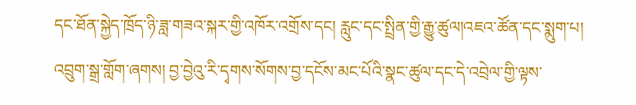དང་ཐོན་སྐྱེད་ཁྲོད་ཉི་ཟླ་གཟའ་སྐར་གྱི་འཁོར་འགྲོས་དང། རླུང་དང་སྤྲིན་གྱི་རྒྱུ་ཚུལ།འཇའ་ཚོན་དང་སྨུག་པ། འབྲུག་སྒྲ་གློག་ཞགས། བྱ་བྱེའུ་རི་དྭགས་སོགས་བྱ་དངོས་མང་པོའི་སྣང་ཚུལ་དང་དེ་འབྲེལ་གྱི་ལྟས་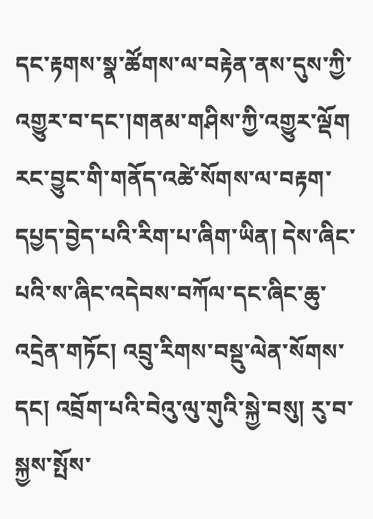དང་རྟགས་སྣ་ཚོགས་ལ་བརྟེན་ནས་དུས་ཀྱི་འགྱུར་བ་དང་།གནམ་གཤིས་ཀྱི་འགྱུར་ལྡོག རང་བྱུང་གི་གནོད་འཚེ་སོགས་ལ་བརྟག་དཔྱད་བྱེད་པའི་རིག་པ་ཞིག་ཡིན། དེས་ཞིང་པའི་ས་ཞིང་འདེབས་བཀོལ་དང་ཞིང་ཆུ་འདྲེན་གཏོང། འབྲུ་རིགས་བསྡུ་ལེན་སོགས་དང། འབྲོག་པའི་བེའུ་ལུ་གུའི་སྐྱེ་བསུ། རུ་བ་སྐྱས་སྤོས་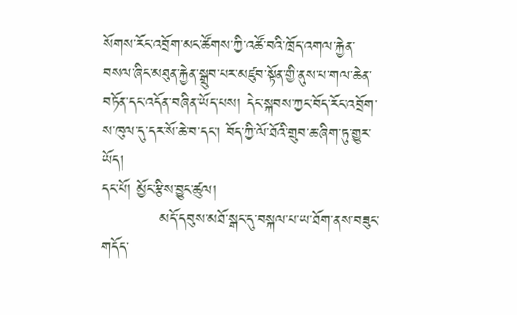སོགས་རོང་འབྲོག་མང་ཚོགས་ཀྱི་འཚོ་བའི་ཁྲོད་འགལ་རྐྱེན་བསལ་ཞིང་མཐུན་རྐྱེན་སྒྲུབ་པར་མཛུབ་སྟོན་གྱི་ནུས་པ་གལ་ཆེན་བཏོན་དང་འདོན་བཞིན་ཡོད་པས། དེང་སྐབས་ཀྱང་བོད་རོང་འབྲོག་ས་ཁུལ་དུ་དར་སོ་ཆེ་བ་དང་། བོད་ཀྱི་ལོ་ཐོའི་གྲུབ་ཆ་ཞིག་ཏུ་གྱུར་ཡོད།
དང་པོ། མྱོང་རྩིས་བྱུང་ཚུལ།
           མདོ་དབུས་མཐོ་སྒང་དུ་བསྐལ་པ་ཡ་ཐོག་ནས་བཟུང་གདོད་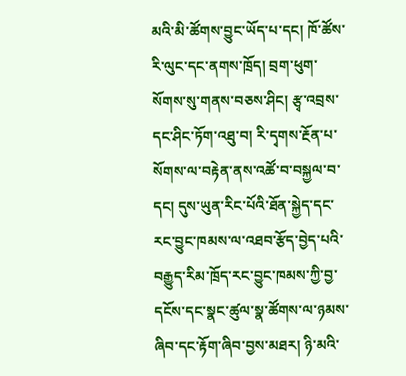མའི་མི་ཚོགས་བྱུང་ཡོད་པ་དང། ཁོ་ཚོས་རི་ལུང་དང་ནགས་ཁྲོད། བྲག་ཕུག་སོགས་སུ་གནས་བཅས་ཤིང། རྩྭ་འབྲས་དང་ཤིང་ཏོག་འཐུ་བ། རི་དྭགས་རྔོན་པ་སོགས་ལ་བརྟེན་ནས་འཚོ་བ་བསྐྱལ་བ་དང། དུས་ཡུན་རིང་པོའི་ཐོན་སྐྱེད་དང་རང་བྱུང་ཁམས་ལ་འཐབ་རྩོད་བྱེད་པའི་བརྒྱུད་རིམ་ཁྲོད་རང་བྱུང་ཁམས་ཀྱི་བྱ་དངོས་དང་སྣང་ཚུལ་སྣ་ཚོགས་ལ་ཉམས་ཞིབ་དང་རྟོག་ཞིབ་བྱས་མཐར། ཉི་མའི་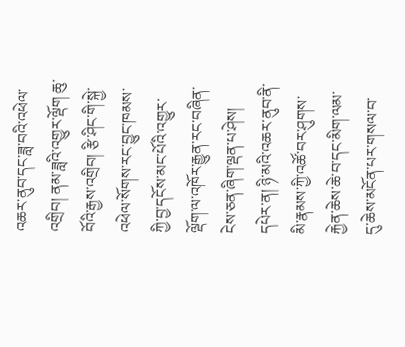འཆར་ནུབ་དང་ཟླ་བའི་འཕེལ་འགྲིབ། ནམ་ཟླའི་འགྱུར་ལྡོག ཆུ་བོའི་རྒྱས་འགྲིབ། རྩི་ཤིང་གི་སྐྱེ་འཕེལ་སོགས་རང་བྱུང་ཁམས་ཀྱི་བྱ་དངོས་མང་པོའི་འགྱུར་ལྡོག་ལ་འཁོར་རྒྱུན་རང་བཞིན་ངེས་ཅན་ཞིག་ལྡན་པ་ཤེས། དཔེར་ན། ཉི་མའི་འཆར་ནུབ་ནི་མི་རྣམས་ཀྱི་འཚོ་བར་ཤུགས་རྐྱེན་ཆེས་ཆེ་བ་དང་མིག་ལམ་དུ་ཆེས་མངོན་པར་གསལ་བ་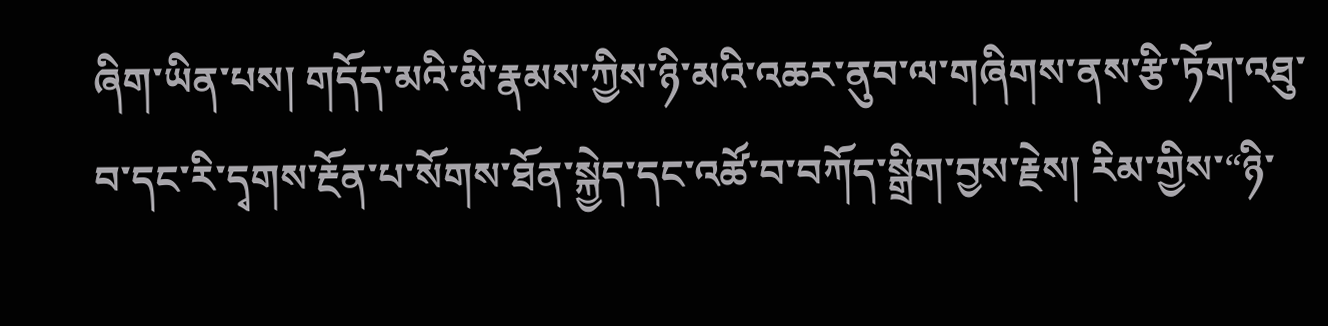ཞིག་ཡིན་པས། གདོད་མའི་མི་རྣམས་ཀྱིས་ཉི་མའི་འཆར་ནུབ་ལ་གཞིགས་ནས་རྩི་ཏོག་འཐུ་བ་དང་རི་དྭགས་རྔོན་པ་སོགས་ཐོན་སྐྱེད་དང་འཚོ་བ་བཀོད་སྒྲིག་བྱས་རྗེས། རིམ་གྱིས་“ཉི་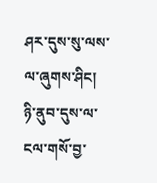ཤར་དུས་སུ་ལས་ལ་ཞུགས་ཤིང། ཉི་ནུབ་དུས་ལ་ངལ་གསོ་བྱ་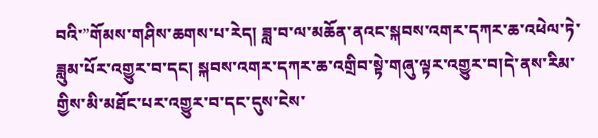བའི་”གོམས་གཤིས་ཆགས་པ་རེད། ཟླ་བ་ལ་མཆོན་ནའང་སྐབས་འགར་དཀར་ཆ་འཕེལ་ཏེ་ཟླུམ་པོར་འགྱུར་བ་དང། སྐབས་འགར་དཀར་ཆ་འགྲིབ་སྟེ་གཞུ་ལྟར་འགྱུར་བ།དེ་ནས་རིམ་གྱིས་མི་མཐོང་པར་འགྱུར་བ་དང་དུས་ངེས་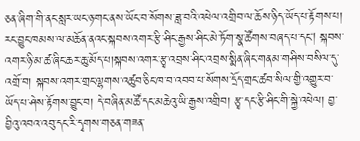ཅན་ཞིག་གི་ནང་སླར་ཡང་ཉ་གང་ནས་ཡོང་བ་སོགས་ཟླ་བའི་འཕེལ་འགྲིབ་ལ་ཆོས་ཉིད་ཡོད་པ་རྟོགས་པ། རང་བྱུང་ཁམས་ལ་མཆོན་ནའང་སྐབས་འགར་རྩི་ཤིང་རྒྱས་ཤིང་མེ་ཏོག་སྣ་ཚོགས་བཞད་པ་དང། སྐབས་འགར་ཉི་མ་ཚ་ཞིང་ཆར་ཆུ་མོད་པ།སྐབས་འགར་རྩྭ་འབྲས་ཤིང་འབྲས་སྨིན་ཞིང་གནམ་གཤིས་བསིལ་དུ་འགྲོ་བ། སྐབས་འགར་གྲང་ལྷགས་འཚུབ་ཅིང་ཁ་བ་འབབ་པ་སོགས་དྲོད་གྲང་ཚབ་སིལ་གྱི་འགྱུར་བ་ཡོད་པ་ཤེས་རྟོགས་བྱུང་བ། དེ་བཞིན་མཚོ་དང་མཆེའུ་ཡི་རྒྱས་འགྲིབ། རྩྭ་དང་རྩི་ཤིང་གི་སྐྱེ་འཕེལ། བྱ་བྱིའུ་འབའ་འབུ་དང་རི་དྭགས་གཅན་གཟན་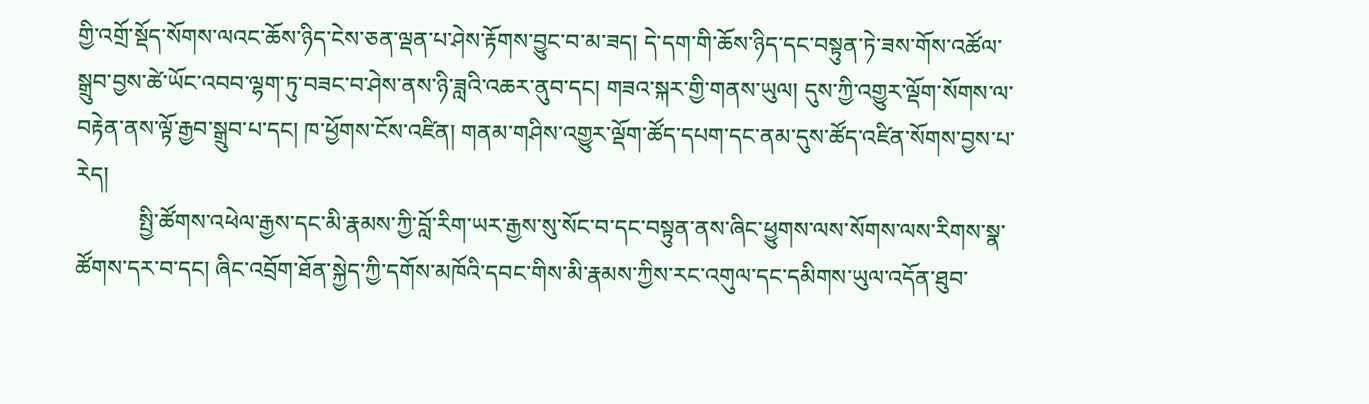གྱི་འགྲོ་སྡོད་སོགས་ལའང་ཆོས་ཉིད་ངེས་ཅན་ལྡན་པ་ཤེས་རྟོགས་བྱུང་བ་མ་ཟད། དེ་དག་གི་ཆོས་ཉིད་དང་བསྟུན་ཏེ་ཟས་གོས་འཚོལ་སྒྲུབ་བྱས་ཚེ་ཡོང་འབབ་ལྷག་ཏུ་བཟང་བ་ཤེས་ནས་ཉི་ཟླའི་འཆར་ནུབ་དང། གཟའ་སྐར་གྱི་གནས་ཡུལ། དུས་ཀྱི་འགྱུར་ལྡོག་སོགས་ལ་བརྟེན་ནས་ལྟོ་རྒྱབ་སྒྲུབ་པ་དང། ཁ་ཕྱོགས་ངོས་འཛིན། གནམ་གཤིས་འགྱུར་ལྡོག་ཚོད་དཔག་དང་ནམ་དུས་ཚོད་འཛིན་སོགས་བྱས་པ་རེད།
           སྤྱི་ཚོགས་འཕེལ་རྒྱས་དང་མི་རྣམས་ཀྱི་བློ་རིག་ཡར་རྒྱས་སུ་སོང་བ་དང་བསྟུན་ནས་ཞིང་ཕྱུགས་ལས་སོགས་ལས་རིགས་སྣ་ཚོགས་དར་བ་དང། ཞིང་འབྲོག་ཐོན་སྐྱེད་ཀྱི་དགོས་མཁོའི་དབང་གིས་མི་རྣམས་ཀྱིས་རང་འགུལ་དང་དམིགས་ཡུལ་འདོན་ཐུབ་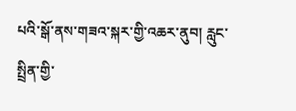པའི་སྒོ་ནས་གཟའ་སྐར་གྱི་འཆར་ནུབ། རླུང་སྤྲིན་གྱི་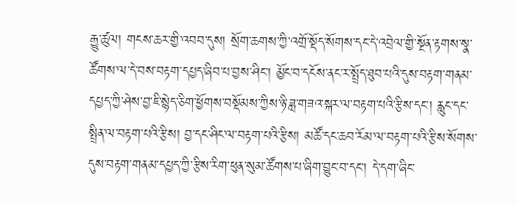རྒྱུ་ཚུལ། གངས་ཆར་གྱི་འབབ་དུས། སྲོག་ཆགས་ཀྱི་འགྲོ་སྡོད་སོགས་དང་དེ་འབྲེལ་གྱི་སྔོན་རྟགས་སྣ་ཚོགས་ལ་དེ་བས་བརྟག་དཔྱད་ཞིབ་པ་བྱས་ཤིང་། མྱོང་བ་དངོས་ནང་ར་སྤྲོད་ཐུབ་པའི་དུས་བརྟག་གནམ་དཔྱད་ཀྱི་ཤེས་བྱ་ཇི་སྙེད་ཅིག་ཕྱོགས་བསྡོམས་ཀྱིས་ཉི་ཟླ་གཟའ་སྐར་ལ་བརྟག་པའི་རྩིས་དང་། རླུང་དང་སྤྲིན་ལ་བརྟག་པའི་རྩིས། བྱ་དང་ཤིང་ལ་བརྟག་པའི་རྩིས། མཚོ་དང་ཆབ་རོམ་ལ་བརྟག་པའི་རྩིས་སོགས་དུས་བརྟག་གནམ་དཔྱད་ཀྱི་རྩིས་རིག་ཕུན་སུམ་ཚོགས་པ་ཞིག་བྱུང་བ་དང་། དེ་དག་ཞིང་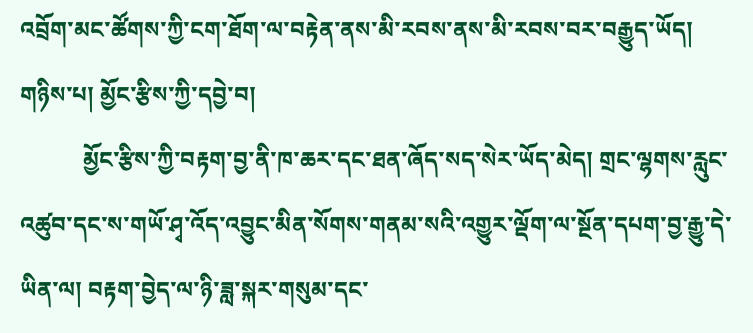འབྲོག་མང་ཚོགས་ཀྱི་ངག་ཐོག་ལ་བརྟེན་ནས་མི་རབས་ནས་མི་རབས་བར་བརྒྱུད་ཡོད།
གཉིས་པ། མྱོང་རྩིས་ཀྱི་དབྱེ་བ།
           མྱོང་རྩིས་ཀྱི་བརྟག་བྱ་ནི་ཁ་ཆར་དང་ཐན་ཞོད་སད་སེར་ཡོད་མེད། གྲང་ལྷགས་རླུང་འཚུབ་དང་ས་གཡོ་ཤྭ་འོད་འབྱུང་མིན་སོགས་གནམ་སའི་འགྱུར་ལྡོག་ལ་སྔོན་དཔག་བྱ་རྒྱུ་དེ་ཡིན་ལ། བརྟག་བྱེད་ལ་ཉི་ཟླ་སྐར་གསུམ་དང་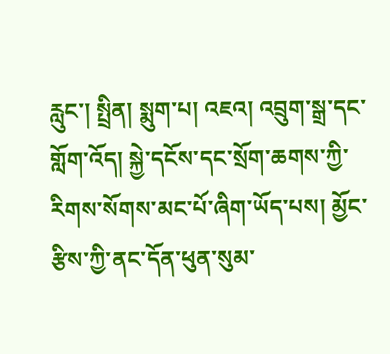རླུང་། སྤྲིན། སྨུག་པ། འཇའ། འབྲུག་སྒྲ་དང་གློག་འོད། སྐྱེ་དངོས་དང་སྲོག་ཆགས་ཀྱི་རིགས་སོགས་མང་པོ་ཞིག་ཡོད་པས། མྱོང་རྩིས་ཀྱི་ནང་དོན་ཕུན་སུམ་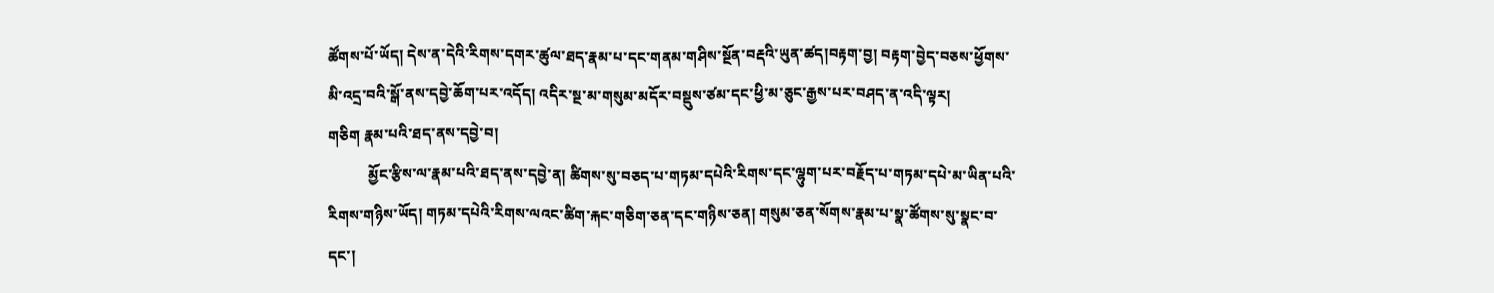ཚོགས་པོ་ཡོད། དེས་ན་དེའི་རིགས་དགར་ཚུལ་ཐད་རྣམ་པ་དང་གནམ་གཤིས་སྔོན་བརྡའི་ཡུན་ཚད།བརྟག་བྱ། བརྟག་བྱེད་བཅས་ཕྱོགས་མི་འདྲ་བའི་སྒོ་ནས་དབྱེ་ཆོག་པར་འདོད། འདིར་སྔ་མ་གསུམ་མདོར་བསྡུས་ཙམ་དང་ཕྱི་མ་ཅུང་རྒྱས་པར་བཤད་ན་འདི་ལྟར།
གཅིག རྣམ་པའི་ཐད་ནས་དབྱེ་བ།
           མྱོང་རྩིས་ལ་རྣམ་པའི་ཐད་ནས་དབྱེ་ན། ཚིགས་སུ་བཅད་པ་གཏམ་དཔེའི་རིགས་དང་ལྷུག་པར་བརྗོད་པ་གཏམ་དཔེ་མ་ཡིན་པའི་རིགས་གཉིས་ཡོད། གཏམ་དཔེའི་རིགས་ལའང་ཚིག་རྐང་གཅིག་ཅན་དང་གཉིས་ཅན། གསུམ་ཅན་སོགས་རྣམ་པ་སྣ་ཚོགས་སུ་སྣང་བ་དང་།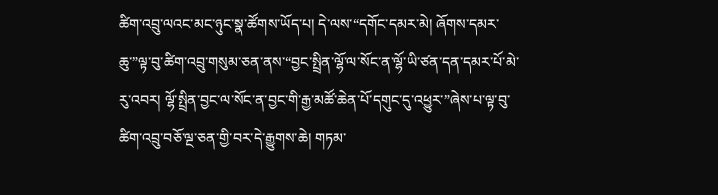ཚིག་འབྲུ་ལའང་མང་ཉུང་སྣ་ཚོགས་ཡོད་པ། དེ་ལས་“དགོང་དམར་མེ། ཞོགས་དམར་ཆུ་”ལྟ་བུ་ཚིག་འབྲུ་གསུམ་ཅན་ནས་“བྱང་སྤྲིན་ལྷོ་ལ་སོང་ན་ལྷོ་ཡི་ཙན་དན་དམར་པོ་མེ་རུ་འབར། ལྷོ་སྤྲིན་བྱང་ལ་སོང་ན་བྱང་གི་རྒྱ་མཚོ་ཆེན་པོ་དགུང་དུ་འཕྱུར་”ཞེས་པ་ལྟ་བུ་ཚིག་འབྲུ་བཅོ་ལྔ་ཅན་གྱི་བར་དེ་རྒྱུགས་ཆེ། གཏམ་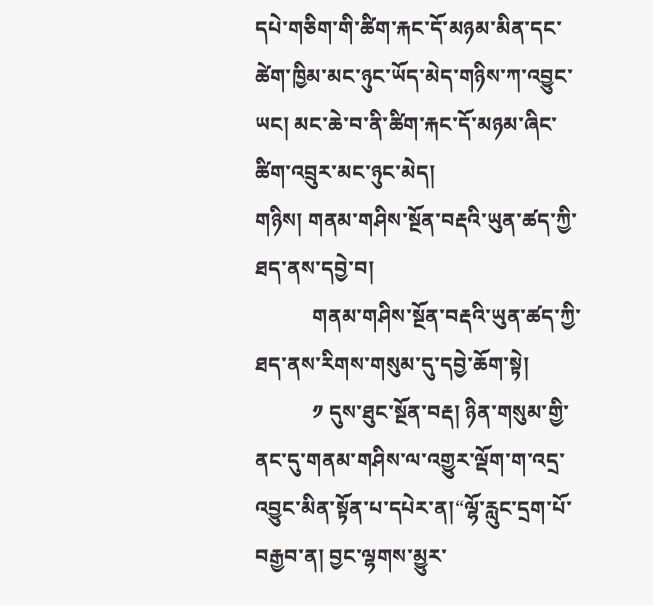དཔེ་གཅིག་གི་ཚིག་རྐང་དོ་མཉམ་མིན་དང་ཚེག་ཁྱིམ་མང་ཉུང་ཡོད་མེད་གཉིས་ཀ་འབྱུང་ཡང། མང་ཆེ་བ་ནི་ཚིག་རྐང་དོ་མཉམ་ཞིང་ཚིག་འབྲུར་མང་ཉུང་མེད།
གཉིས། གནམ་གཤིས་སྔོན་བརྡའི་ཡུན་ཚད་ཀྱི་ཐད་ནས་དབྱེ་བ།
           གནམ་གཤིས་སྔོན་བརྡའི་ཡུན་ཚད་ཀྱི་ཐད་ནས་རིགས་གསུམ་དུ་དབྱེ་ཆོག་སྟེ།
           ༡ དུས་ཐུང་སྔོན་བརྡ། ཉིན་གསུམ་གྱི་ནང་དུ་གནམ་གཤིས་ལ་འགྱུར་ལྡོག་ག་འདྲ་འབྱུང་མིན་སྟོན་པ་དཔེར་ན།“ལྷོ་རླུང་དྲག་པོ་བརྒྱབ་ན། བྱང་ལྷགས་མྱུར་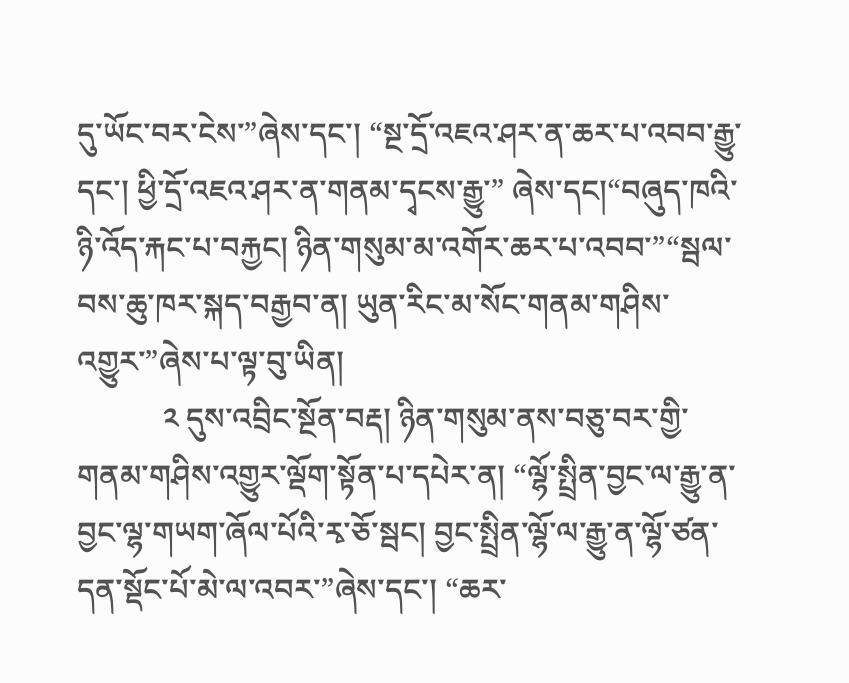དུ་ཡོང་བར་ངེས་”ཞེས་དང་། “སྔ་དྲོ་འཇའ་ཤར་ན་ཆར་པ་འབབ་རྒྱུ་དང་། ཕྱི་དྲོ་འཇའ་ཤར་ན་གནམ་དྭངས་རྒྱུ་” ཞེས་དང།“བཞུད་ཁའི་ཉི་འོད་རྐང་པ་བརྐྱང། ཉིན་གསུམ་མ་འགོར་ཆར་པ་འབབ་”“སྦལ་བས་ཆུ་ཁར་སྐད་བརྒྱབ་ན། ཡུན་རིང་མ་སོང་གནམ་གཤིས་འགྱུར་”ཞེས་པ་ལྟ་བུ་ཡིན།
           ༢ དུས་འབྲིང་སྔོན་བརྡ། ཉིན་གསུམ་ནས་བཅུ་བར་གྱི་གནམ་གཤིས་འགྱུར་ལྡོག་སྟོན་པ་དཔེར་ན། “ལྷོ་སྤྲིན་བྱང་ལ་རྒྱུ་ན་བྱང་ལྷ་གཡག་ཞོལ་པོའི་རྭ་ཅོ་སྦང། བྱང་སྤྲིན་ལྷོ་ལ་རྒྱུ་ན་ལྷོ་ཙན་དན་སྡོང་པོ་མེ་ལ་འབར་”ཞེས་དང་། “ཆར་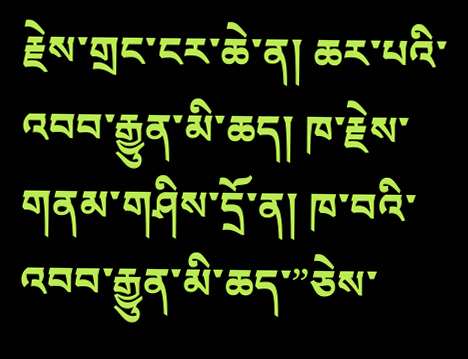རྗེས་གྲང་ངར་ཆེ་ན། ཆར་པའི་འབབ་རྒྱུན་མི་ཆད། ཁ་རྗེས་གནམ་གཤིས་དྲོ་ན། ཁ་བའི་འབབ་རྒྱུན་མི་ཆད་”ཅེས་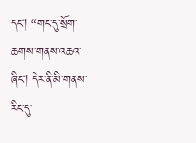དང། “གང་དུ་སྲོག་ཆགས་གནས་འཆའ་ཞིང། དེར་ནི་མི་གནས་རིང་དུ་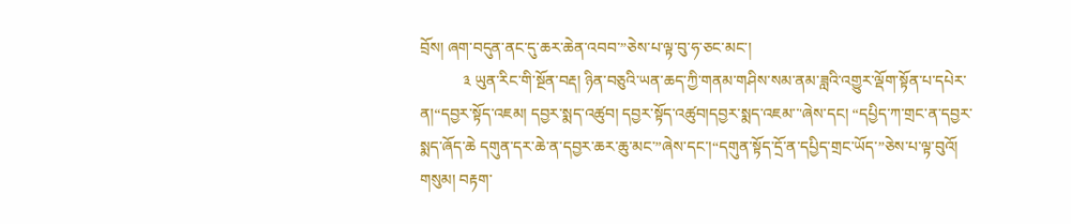བྲོས། ཞག་བདུན་ནང་དུ་ཆར་ཆེན་འབབ་”ཅེས་པ་ལྟ་བུ་ཧ་ཅང་མང་།
           ༣ ཡུན་རིང་གི་སྔོན་བརྡ། ཉིན་བཅུའི་ཡན་ཆད་ཀྱི་གནམ་གཤིས་སམ་ནམ་ཟླའི་འགྱུར་ལྡོག་སྟོན་པ་དཔེར་ན།“དབྱར་སྟོད་འཇམ། དབྱར་སྨད་འཚུབ། དབྱར་སྟོད་འཚུབ།དབྱར་སྨད་འཇམ་་'ཞེས་དང། “དཔྱིད་ཀ་གྲང་ན་དབྱར་སྨད་ཞོད་ཆེ དགུན་དར་ཆེ་ན་དབྱར་ཆར་ཆུ་མང་”ཞེས་དང་།“དགུན་སྟོད་དྲོ་ན་དཔྱིད་གྲང་ཡོད་”ཅེས་པ་ལྟ་བུའོ།
གསུམ། བརྟག་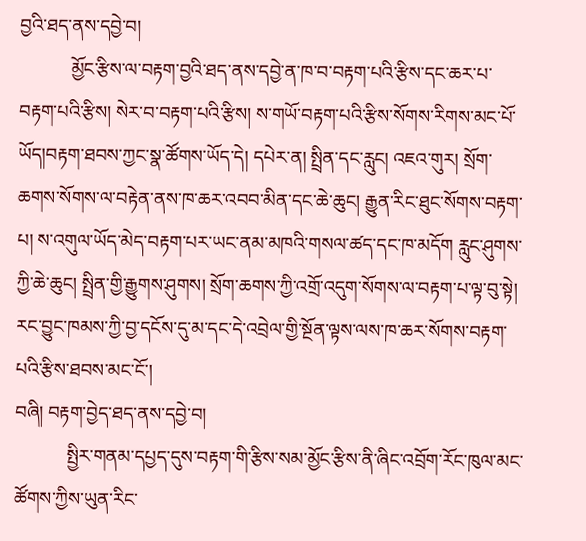བྱའི་ཐད་ནས་དབྱེ་བ།
           མྱོང་རྩིས་ལ་བརྟག་བྱའི་ཐད་ནས་དབྱེ་ན་ཁ་བ་བརྟག་པའི་རྩིས་དང་ཆར་པ་བརྟག་པའི་རྩིས། སེར་བ་བརྟག་པའི་རྩིས། ས་གཡོ་བརྟག་པའི་རྩིས་སོགས་རིགས་མང་པོ་ཡོད།བརྟག་ཐབས་ཀྱང་སྣ་ཚོགས་ཡོད་དེ། དཔེར་ན། སྤྲིན་དང་རླུང། འཇའ་གུར། སྲོག་ཆགས་སོགས་ལ་བརྟེན་ནས་ཁ་ཆར་འབབ་མིན་དང་ཆེ་ཆུང། རྒྱུན་རིང་ཐུང་སོགས་བརྟག་པ། ས་འགུལ་ཡོད་མེད་བརྟག་པར་ཡང་ནམ་མཁའི་གསལ་ཚད་དང་ཁ་མདོག རླུང་ཤུགས་ཀྱི་ཆེ་ཆུང། སྤྲིན་གྱི་རྒྱུགས་ཤུགས། སྲོག་ཆགས་ཀྱི་འགྲོ་འདུག་སོགས་ལ་བརྟག་པ་ལྟ་བུ་སྟེ། རང་བྱུང་ཁམས་ཀྱི་བྱ་དངོས་དུ་མ་དང་དེ་འབྲེལ་གྱི་སྔོན་ལྟས་ལས་ཁ་ཆར་སོགས་བརྟག་པའི་རྩིས་ཐབས་མང་ངོ་།
བཞི། བརྟག་བྱེད་ཐད་ནས་དབྱེ་བ།
           སྤྱིར་གནམ་དཔྱད་དུས་བརྟག་གི་རྩིས་སམ་མྱོང་རྩིས་ནི་ཞིང་འབྲོག་རོང་ཁུལ་མང་ཚོགས་ཀྱིས་ཡུན་རིང་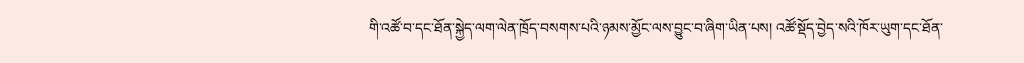གི་འཚོ་བ་དང་ཐོན་སྐྱེད་ལག་ལེན་ཁྲོད་བསགས་པའི་ཉམས་མྱོང་ལས་བྱུང་བ་ཞིག་ཡིན་པས། འཚོ་སྡོད་བྱེད་སའི་ཁོར་ཡུག་དང་ཐོན་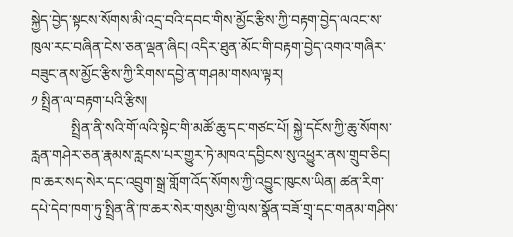སྐྱེད་བྱེད་སྟངས་སོགས་མི་འདྲ་བའི་དབང་གིས་མྱོང་རྩིས་ཀྱི་བརྟག་བྱེད་ལའང་ས་ཁུལ་རང་བཞིན་ངེས་ཅན་ལྡན་ཞིང། འདིར་ཐུན་མོང་གི་བརྟག་བྱེད་འགའ་གཞིར་བཟུང་ནས་མྱོང་རྩིས་ཀྱི་རིགས་དབྱེ་ན་གཤམ་གསལ་ལྟར།
༡ སྤྲིན་ལ་བརྟག་པའི་རྩིས།
           སྤྲིན་ནི་སའི་གོ་ལའི་སྟེང་གི་མཚོ་ཆུ་དང་གཙང་པོ། སྐྱེ་དངོས་ཀྱི་ཆུ་སོགས་རླན་གཤེར་ཅན་རྣམས་རླངས་པར་གྱུར་ཏེ་མཁའ་དབྱིངས་སུ་འཕྱུར་ནས་གྲུབ་ཅིང། ཁ་ཆར་སད་སེར་དང་འབྲུག་སྒྲ་གློག་འོད་སོགས་ཀྱི་འབྱུང་ཁུངས་ཡིན། ཚན་རིག་དཔེ་དེབ་ཁག་ཏུ་སྤྲིན་ནི་ཁ་ཆར་སེར་གསུམ་གྱི་ལས་སྣོན་བཟོ་གྲྭ་དང་གནམ་གཤིས་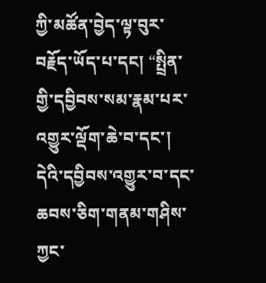ཀྱི་མཚོན་བྱེད་ལྟ་བུར་བརྗོད་ཡོད་པ་དང། “སྤྲིན་གྱི་དབྱིབས་སམ་རྣམ་པར་འགྱུར་ལྡོག་ཆེ་བ་དང་། དེའི་དབྱིབས་འགྱུར་བ་དང་ཆབས་ཅིག་གནམ་གཤིས་ཀྱང་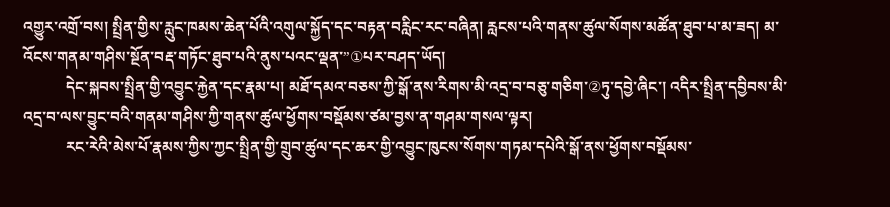འགྱུར་འགྲོ་བས། སྤྲིན་གྱིས་རླུང་ཁམས་ཆེན་པོའི་འགུལ་སྐྱོད་དང་བརྟན་བརླིང་རང་བཞིན། རླངས་པའི་གནས་ཚུལ་སོགས་མཚོན་ཐུབ་པ་མ་ཟད། མ་འོངས་གནམ་གཤིས་སྔོན་བརྡ་གཏོང་ཐུབ་པའི་ནུས་པའང་ལྡན་”①པར་བཤད་ཡོད།
           དེང་སྐབས་སྤྲིན་གྱི་འབྱུང་རྐྱེན་དང་རྣམ་པ། མཐོ་དམའ་བཅས་ཀྱི་སྒོ་ནས་རིགས་མི་འདྲ་བ་བཅུ་གཅིག་②ཏུ་དབྱེ་ཞིང་། འདིར་སྤྲིན་དབྱིབས་མི་འདྲ་བ་ལས་བྱུང་བའི་གནམ་གཤིས་ཀྱི་གནས་ཚུལ་ཕྱོགས་བསྡོམས་ཙམ་བྱས་ན་གཤམ་གསལ་ལྟར།
           རང་རེའི་མེས་པོ་རྣམས་ཀྱིས་ཀྱང་སྤྲིན་གྱི་གྲུབ་ཚུལ་དང་ཆར་གྱི་འབྱུང་ཁུངས་སོགས་གཏམ་དཔེའི་སྒོ་ནས་ཕྱོགས་བསྡོམས་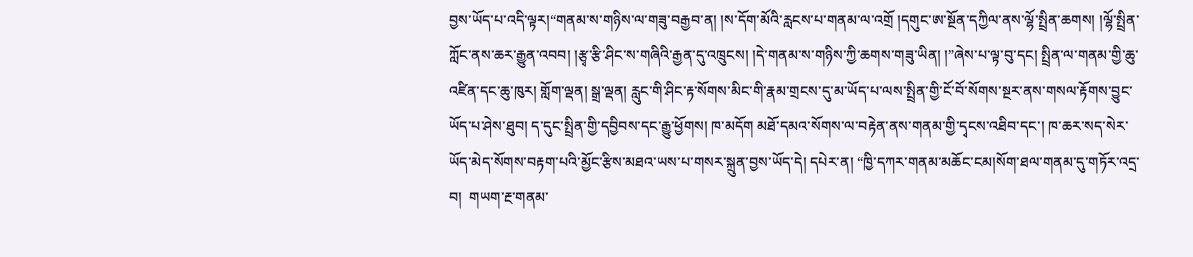བྱས་ཡོད་པ་འདི་ལྟར།“གནམ་ས་གཉིས་ལ་གཟུ་བརྒྱབ་ན། །ས་དོག་མོའི་རླངས་པ་གནམ་ལ་འགྲོ །དགུང་ཨ་སྔོན་དཀྱིལ་ནས་ལྷོ་སྤྲིན་ཆགས། །ལྷོ་སྤྲིན་ཀློང་ནས་ཆར་རྒྱུན་འབབ། །རྩྭ་རྩི་ཤིང་ས་གཞིའི་རྒྱན་དུ་འཁྲུངས། །དེ་གནམ་ས་གཉིས་ཀྱི་ཆགས་གཟུ་ཡིན། །”ཞེས་པ་ལྟ་བུ་དང། སྤྲིན་ལ་གནམ་གྱི་ཆུ་འཛིན་དང་ཆུ་ཁུར། གློག་ལྡན། སྒྲ་ལྡན། རླུང་གི་ཤིང་རྟ་སོགས་མིང་གི་རྣམ་གྲངས་དུ་མ་ཡོད་པ་ལས་སྤྲིན་གྱི་ངོ་བོ་སོགས་སྔར་ནས་གསལ་རྟོགས་བྱུང་ཡོད་པ་ཤེས་ཐུབ། ད་དུང་སྤྲིན་གྱི་དབྱིབས་དང་རྒྱུ་ཕྱོགས། ཁ་མདོག མཐོ་དམའ་སོགས་ལ་བརྟེན་ནས་གནམ་གྱི་དྭངས་འཐིབ་དང་། ཁ་ཆར་སད་སེར་ཡོད་མེད་སོགས་བརྟག་པའི་མྱོང་རྩིས་མཐའ་ཡས་པ་གསར་སྐྲུན་བྱས་ཡོད་དེ། དཔེར་ན། “ཁྱི་དཀར་གནམ་མཆོང་ངམ།སོག་ཐལ་གནམ་དུ་གཏོར་འདྲ་བ།  གཡག་རྔ་གནམ་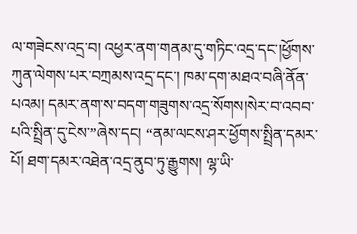ལ་གཟེངས་འདྲ་བ། འཕྱར་ནག་གནམ་དུ་གཏིང་འདྲ་དང་།ཕྱོགས་ཀུན་ལེགས་པར་བཀྲམས་འདྲ་དང་། ཁམ་དག་མཐའ་བཞི་ནོན་པའམ། དམར་ནག་ས་བདག་གཟུགས་འདྲ་སོགས།སེར་བ་འབབ་པའི་སྤྲིན་དུ་ངེས་”ཞེས་དང། “ནམ་ལངས་ཤར་ཕྱོགས་སྤྲིན་དམར་པོ། ཐག་དམར་འཐེན་འདྲ་ནུབ་ཏུ་རྒྱུགས། ལྷ་ཡི་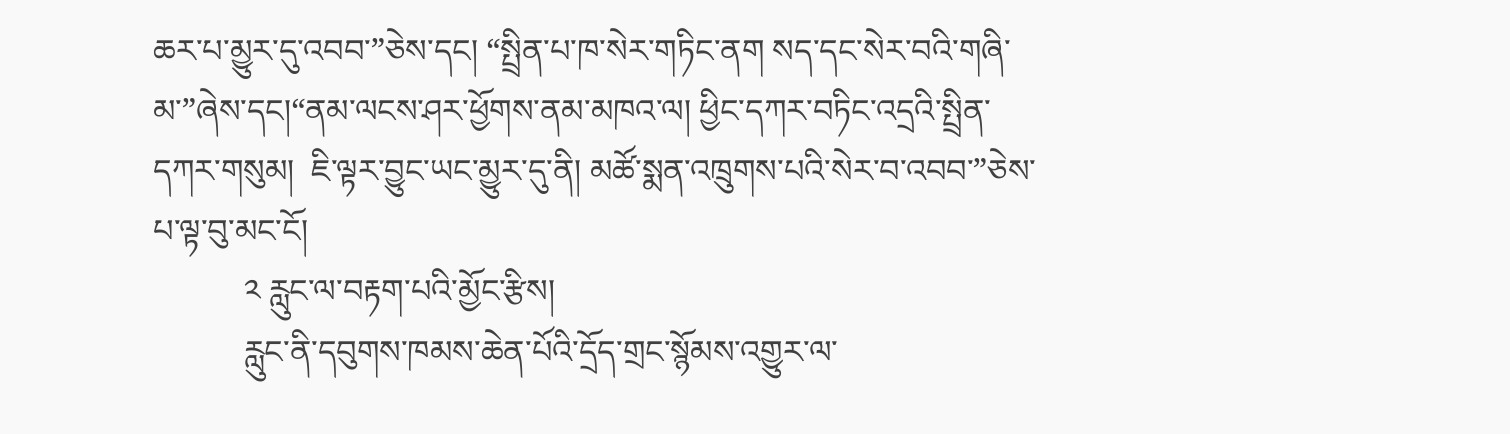ཆར་པ་མྱུར་དུ་འབབ་”ཅེས་དང། “སྤྲིན་པ་ཁ་སེར་གཏིང་ནག སད་དང་སེར་བའི་གཞི་མ་”ཞེས་དང།“ནམ་ལངས་ཤར་ཕྱོགས་ནམ་མཁའ་ལ། ཕྱིང་དཀར་བཏིང་འདྲའི་སྤྲིན་དཀར་གསུམ།  ཇི་ལྟར་བྱུང་ཡང་མྱུར་དུ་ནི། མཚོ་སྨན་འཁྲུགས་པའི་སེར་བ་འབབ་”ཅེས་པ་ལྟ་བུ་མང་ངོ།
           ༢ རླུང་ལ་བརྟག་པའི་མྱོང་རྩིས།
           རླུང་ནི་དབུགས་ཁམས་ཆེན་པོའི་དྲོད་གྲང་སྙོམས་འགྱུར་ལ་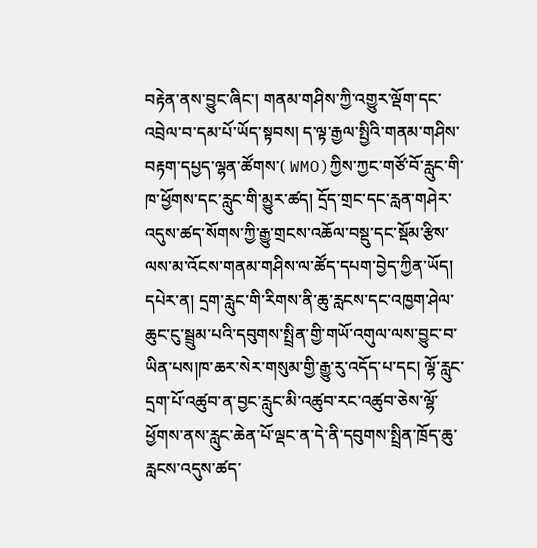བརྟེན་ནས་བྱུང་ཞིང་། གནམ་གཤིས་ཀྱི་འགྱུར་ལྡོག་དང་འབྲེལ་བ་དམ་པོ་ཡོད་སྟབས། ད་ལྟ་རྒྱལ་སྤྱིའི་གནམ་གཤིས་བརྟག་དཔྱད་ལྷན་ཚོགས་( WMO)ཀྱིས་ཀྱང་གཙོ་བོ་རླུང་གི་ཁ་ཕྱོགས་དང་རླུང་གི་མྱུར་ཚད། དྲོད་གྲང་དང་རླན་གཤེར་འདུས་ཚད་སོགས་ཀྱི་རྒྱུ་གྲངས་འཆོལ་བསྡུ་དང་སྡོམ་རྩིས་ལས་མ་འོངས་གནམ་གཤིས་ལ་ཚོད་དཔག་བྱེད་ཀྱིན་ཡོད། དཔེར་ན། དྲག་རླུང་གི་རིགས་ནི་ཆུ་རླངས་དང་འཁྱག་ཤེལ་ཆུང་ངུ་སྦྲུམ་པའི་དབུགས་སྤྲིན་གྱི་གཡོ་འགུལ་ལས་བྱུང་བ་ཡིན་པས།ཁ་ཆར་སེར་གསུམ་གྱི་རྒྱུ་རུ་འདོད་པ་དང། ལྷོ་རླུང་དྲག་པོ་འཚུབ་ན་བྱང་རླུང་མི་འཚུབ་རང་འཚུབ་ཅེས་ལྷོ་ཕྱོགས་ནས་རླུང་ཆེན་པོ་ལྡང་ན་དེ་ནི་དབུགས་སྤྲིན་ཁྲོད་ཆུ་རླངས་འདུས་ཚད་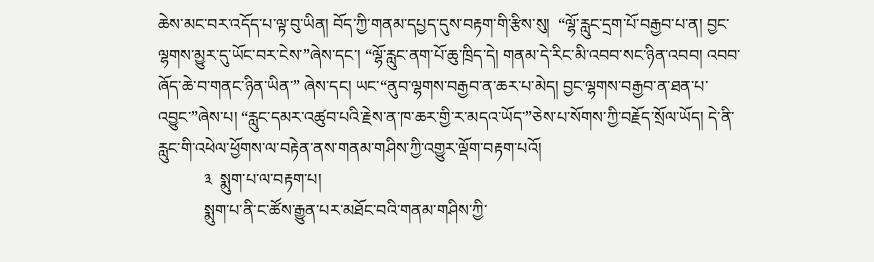ཆེས་མང་བར་འདོད་པ་ལྟ་བུ་ཡིན། བོད་ཀྱི་གནམ་དཔྱད་དུས་བརྟག་གི་རྩིས་སུ།  “ལྷོ་རླུང་དྲག་པོ་བརྒྱབ་པ་ན། བྱང་ལྷགས་མྱུར་དུ་ཡོང་བར་ངེས་”ཞེས་དང་། “ལྷོ་རླུང་ནག་པོ་ཆུ་ཁྲིད་དེ། གནམ་དེ་རིང་མི་འབབ་སང་ཉིན་འབབ། འབབ་ཞོད་ཆེ་བ་གནང་ཉིན་ཡིན་” ཞེས་དང། ཡང་“ནུབ་ལྷགས་བརྒྱབ་ན་ཆར་པ་མེད། བྱང་ལྷགས་བརྒྱབ་ན་ཐན་པ་འབྱུང་”ཞེས་པ། “རླུང་དམར་འཚུབ་པའི་རྗེས་ན་ཁ་ཆར་གྱི་ར་མདའ་ཡོད་”ཅེས་པ་སོགས་ཀྱི་བརྗོད་སྲོལ་ཡོད། དེ་ནི་རླུང་གི་འཕེལ་ཕྱོགས་ལ་བརྟེན་ནས་གནམ་གཤིས་ཀྱི་འགྱུར་ལྡོག་བརྟག་པའོ།
           ༣  སྨུག་པ་ལ་བརྟག་པ།
           སྨུག་པ་ནི་ང་ཚོས་རྒྱུན་པར་མཐོང་བའི་གནམ་གཤིས་ཀྱི་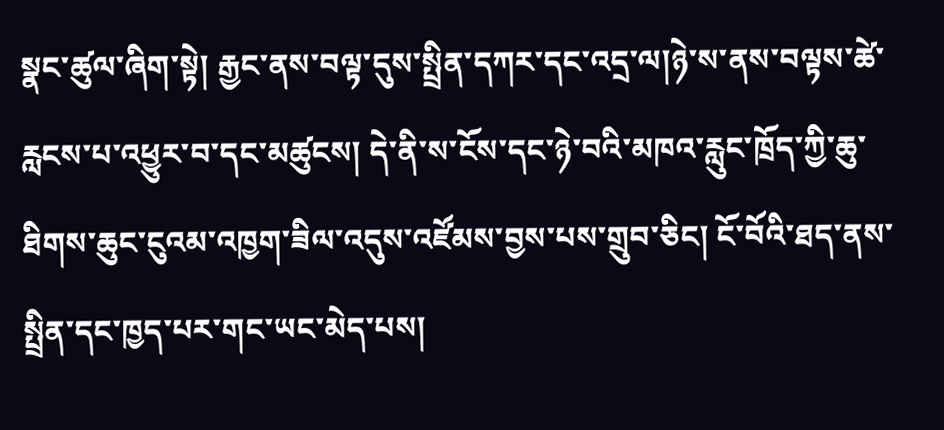སྣང་ཚུལ་ཞིག་སྟེ། རྒྱང་ནས་བལྟ་དུས་སྤྲིན་དཀར་དང་འདྲ་ལ།ཉེ་ས་ནས་བལྟས་ཚེ་རླངས་པ་འཕྱུར་བ་དང་མཚུངས། དེ་ནི་ས་ངོས་དང་ཉེ་བའི་མཁའ་རླུང་ཁྲོད་ཀྱི་ཆུ་ཐིགས་ཆུང་ངུའམ་འཁྱག་ཟིལ་འདུས་འཛོམས་བྱས་པས་གྲུབ་ཅིང། ངོ་བོའི་ཐད་ནས་སྤྲིན་དང་ཁྱད་པར་གང་ཡང་མེད་པས།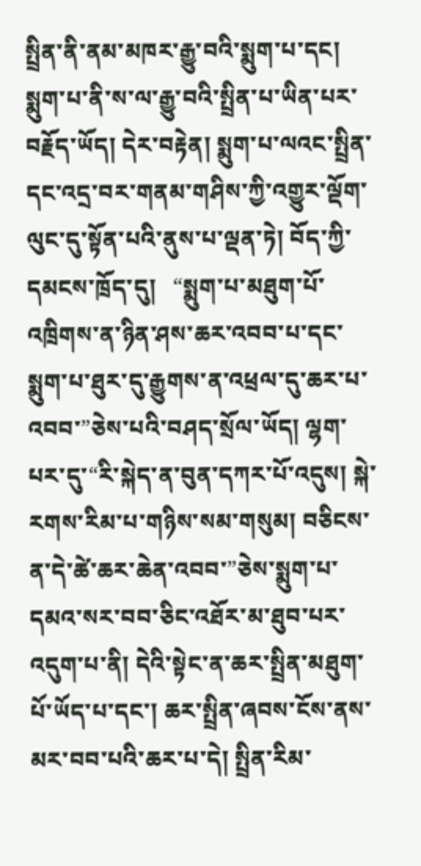སྤྲིན་ནི་ནམ་མཁར་རྒྱུ་བའི་སྨུག་པ་དང། སྨུག་པ་ནི་ས་ལ་རྒྱུ་བའི་སྤྲིན་པ་ཡིན་པར་བརྗོད་ཡོད། དེར་བརྟེན། སྨུག་པ་ལའང་སྤྲིན་དང་འདྲ་བར་གནམ་གཤིས་ཀྱི་འགྱུར་ལྡོག་ལུང་དུ་སྟོན་པའི་ནུས་པ་ལྡན་ཏེ། བོད་ཀྱི་དམངས་ཁྲོད་དུ།   “སྨུག་པ་མཐུག་པོ་འཁྲིགས་ན་ཉིན་ཤས་ཆར་འབབ་པ་དང་སྨུག་པ་ཐུར་དུ་རྒྱུགས་ན་འཕྲལ་དུ་ཆར་པ་འབབ་”ཅེས་པའི་བཤད་སྲོལ་ཡོད། ལྷག་པར་དུ་“རི་སྐེད་ན་བུན་དཀར་པོ་འདུས། སྐེ་རགས་རིམ་པ་གཉིས་སམ་གསུམ། བཅིངས་ན་དེ་ཚེ་ཆར་ཆེན་འབབ་”ཅེས་སྨུག་པ་དམའ་སར་བབ་ཅིང་འཐོར་མ་ཐུབ་པར་འདུག་པ་ནི། དེའི་སྟེང་ན་ཆར་སྤྲིན་མཐུག་པོ་ཡོད་པ་དང་། ཆར་སྤྲིན་ཞབས་ངོས་ནས་མར་བབ་པའི་ཆར་པ་དེ། སྤྲིན་རིམ་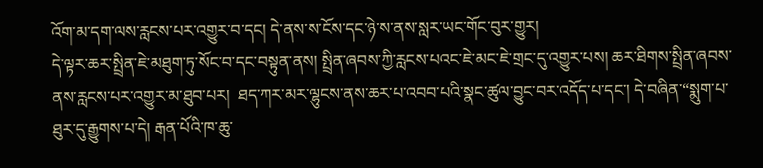འོག་མ་དག་ལས་རླངས་པར་འགྱུར་བ་དང། དེ་ནས་ས་ངོས་དང་ཉེ་ས་ནས་སླར་ཡང་གོང་བུར་གྱུར།
དེ་ལྟར་ཆར་སྤྲིན་ཇེ་མཐུག་ཏུ་སོང་བ་དང་བསྟུན་ནས། སྤྲིན་ཞབས་ཀྱི་རླངས་པའང་ཇེ་མང་ཇེ་གྲང་དུ་འགྱུར་པས། ཆར་ཐིགས་སྤྲིན་ཞབས་ནས་རླངས་པར་འགྱུར་མ་ཐུབ་པར།  ཐད་ཀར་མར་ལྷུངས་ནས་ཆར་པ་འབབ་པའི་སྣང་ཚུལ་བྱུང་བར་འདོད་པ་དང་། དེ་བཞིན་“སྨུག་པ་ཐུར་དུ་རྒྱུགས་པ་དེ། རྒན་པོའི་ཁ་ཆུ་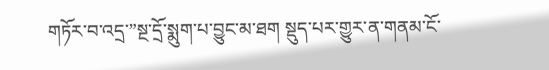གཏོར་བ་འདྲ་”སྔ་དྲོ་སྨུག་པ་བྱུང་མ་ཐག སྡུད་པར་གྱུར་ན་གནམ་ངོ་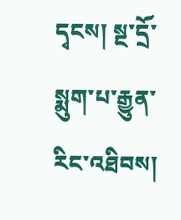དྭངས། སྔ་དྲོ་སྨུག་པ་རྒྱུན་རིང་འཐིབས།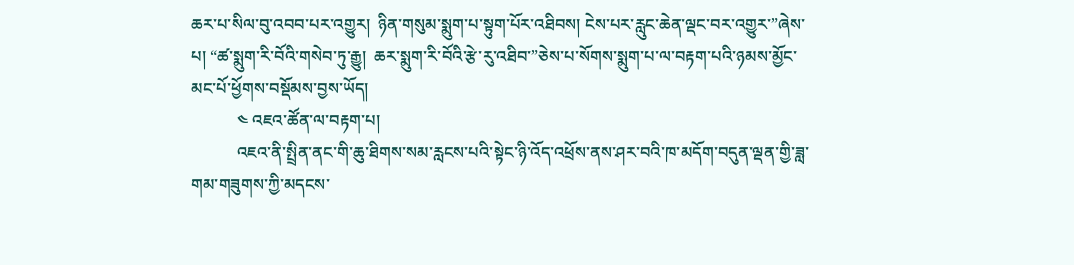ཆར་པ་སིལ་བུ་འབབ་པར་འགྱུར།  ཉིན་གསུམ་སྨུག་པ་སྟུག་པོར་འཐིབས། ངེས་པར་རླུང་ཆེན་ལྡང་བར་འགྱུར་”ཞེས་པ། “ཚ་སྨུག་རི་བོའི་གསེབ་ཏུ་རྒྱུ།  ཆར་སྨུག་རི་བོའི་རྩེ་རུ་འཐིབ་”ཅེས་པ་སོགས་སྨུག་པ་ལ་བརྟག་པའི་ཉམས་མྱོང་མང་པོ་ཕྱོགས་བསྡོམས་བྱས་ཡོད།
           ༤ འཇའ་ཚོན་ལ་བརྟག་པ།
           འཇའ་ནི་སྤྲིན་ནང་གི་ཆུ་ཐིགས་སམ་རླངས་པའི་སྟེང་ཉི་འོད་འཕྲོས་ནས་ཤར་བའི་ཁ་མདོག་བདུན་ལྡན་གྱི་ཟླ་གམ་གཟུགས་ཀྱི་མདངས་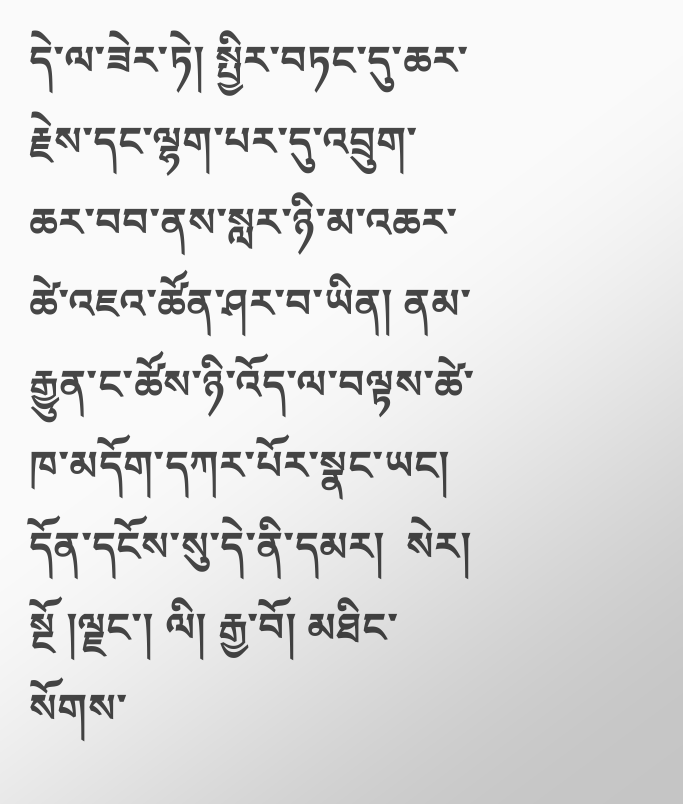དེ་ལ་ཟེར་ཏེ། སྤྱིར་བཏང་དུ་ཆར་རྗེས་དང་ལྷག་པར་དུ་འབྲུག་ཆར་བབ་ནས་སླར་ཉི་མ་འཆར་ཚེ་འཇའ་ཚོན་ཤར་བ་ཡིན། ནམ་རྒྱུན་ང་ཚོས་ཉི་འོད་ལ་བལྟས་ཚེ་ཁ་མདོག་དཀར་པོར་སྣང་ཡང། དོན་དངོས་སུ་དེ་ནི་དམར།  སེར།  སྔོ །ལྗང་། ལི། རྒྱ་བོ། མཐིང་སོགས་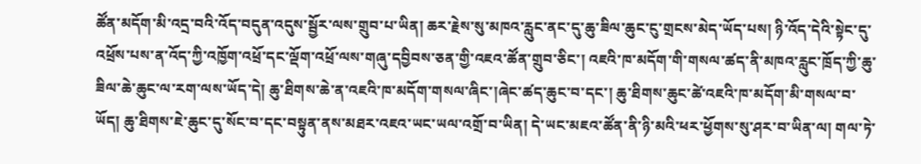ཚོན་མདོག་མི་འདྲ་བའི་འོད་བདུན་འདུས་སྦྱོར་ལས་གྲུབ་པ་ཡིན། ཆར་རྗེས་སུ་མཁའ་རླུང་ནང་དུ་ཆུ་ཟིལ་ཆུང་ངུ་གྲངས་མེད་ཡོད་པས། ཉི་འོད་དེའི་སྟེང་དུ་འཕྲོས་པས་ན་འོད་ཀྱི་འཁྱོག་འཕྲོ་དང་ལྡོག་འཕྲོ་ལས་གཞུ་དབྱིབས་ཅན་གྱི་འཇའ་ཚོན་གྲུབ་ཅིང་། འཇའི་ཁ་མདོག་གི་གསལ་ཚད་ནི་མཁའ་རླུང་ཁྲོད་ཀྱི་ཆུ་ཟིལ་ཆེ་ཆུང་ལ་རག་ལས་ཡོད་དེ། ཆུ་ཐིགས་ཆེ་ན་འཇའི་ཁ་མདོག་གསལ་ཞིང་།ཞེང་ཚད་ཆུང་བ་དང་། ཆུ་ཐིགས་ཆུང་ཚེ་འཇའི་ཁ་མདོག་མི་གསལ་བ་ཡོད། ཆུ་ཐིགས་ཇེ་ཆུང་དུ་སོང་བ་དང་བསྟུན་ནས་མཐར་འཇའ་ཡང་ཡལ་འགྲོ་བ་ཡིན། དེ་ཡང་མཇའ་ཚོན་ནི་ཉི་མའི་ཕར་ཕྱོགས་སུ་ཤར་བ་ཡིན་ལ། གལ་ཏེ་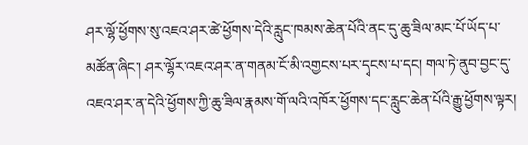ཤར་ལྷོ་ཕྱོགས་སུ་འཇའ་ཤར་ཚེ་ཕྱོགས་དེའི་རླུང་ཁམས་ཆེན་པོའི་ནང་དུ་ཆུ་ཟིལ་མང་པོ་ཡོད་པ་མཚོན་ཞིང་། ཤར་ལྷོར་འཇའ་ཤར་ན་གནམ་ངོ་མི་འགྱངས་པར་དྭངས་པ་དང། གལ་ཏེ་ནུབ་བྱང་དུ་འཇའ་ཤར་ན་དེའི་ཕྱོགས་ཀྱི་ཆུ་ཟིལ་རྣམས་གོ་ལའི་འཁོར་ཕྱོགས་དང་རླུང་ཆེན་པོའི་རྒྱུ་ཕྱོགས་ལྟར།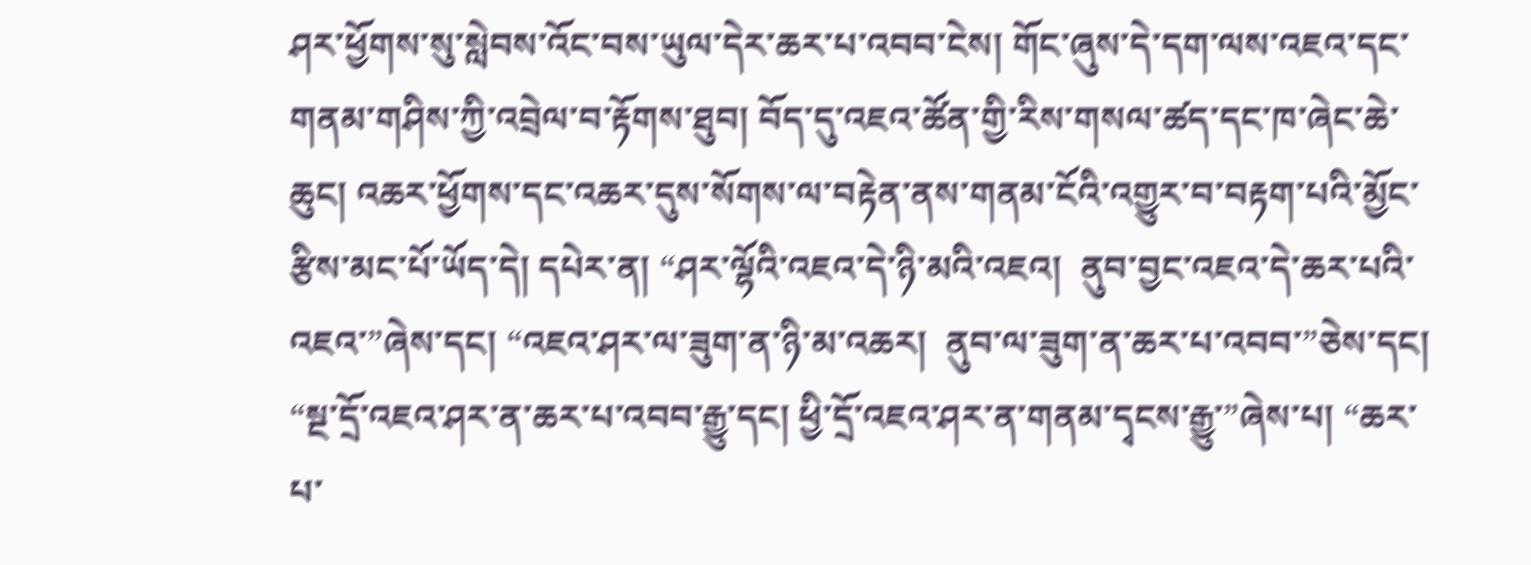ཤར་ཕྱོགས་སུ་སླེབས་འོང་བས་ཡུལ་དེར་ཆར་པ་འབབ་ངེས། གོང་ཞུས་དེ་དག་ལས་འཇའ་དང་གནམ་གཤིས་ཀྱི་འབྲེལ་བ་རྟོགས་ཐུབ། བོད་དུ་འཇའ་ཚོན་གྱི་རིས་གསལ་ཚད་དང་ཁ་ཞེང་ཆེ་ཆུང། འཆར་ཕྱོགས་དང་འཆར་དུས་སོགས་ལ་བརྟེན་ནས་གནམ་ངོའི་འགྱུར་བ་བརྟག་པའི་མྱོང་རྩིས་མང་པོ་ཡོད་དེ། དཔེར་ན། “ཤར་ལྷོའི་འཇའ་དེ་ཉི་མའི་འཇའ།  ནུབ་བྱང་འཇའ་དེ་ཆར་པའི་འཇའ་”ཞེས་དང། “འཇའ་ཤར་ལ་ཟུག་ན་ཉི་མ་འཆར།  ནུབ་ལ་ཟུག་ན་ཆར་པ་འབབ་”ཅེས་དང། “སྔ་དྲོ་འཇའ་ཤར་ན་ཆར་པ་འབབ་རྒྱུ་དང། ཕྱི་དྲོ་འཇའ་ཤར་ན་གནམ་དྭངས་རྒྱུ་”ཞེས་པ། “ཆར་པ་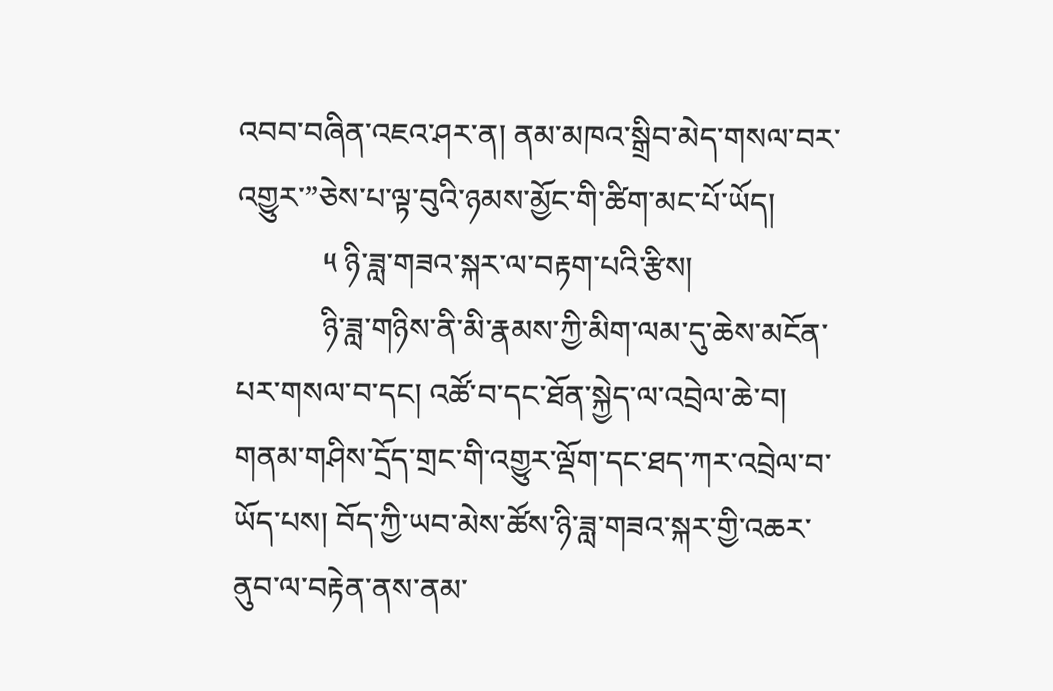འབབ་བཞིན་འཇའ་ཤར་ན། ནམ་མཁའ་སྒྲིབ་མེད་གསལ་བར་འགྱུར་”ཅེས་པ་ལྟ་བུའི་ཉམས་མྱོང་གི་ཚིག་མང་པོ་ཡོད།
           ༥ ཉི་ཟླ་གཟའ་སྐར་ལ་བརྟག་པའི་རྩིས།
           ཉི་ཟླ་གཉིས་ནི་མི་རྣམས་ཀྱི་མིག་ལམ་དུ་ཆེས་མངོན་པར་གསལ་བ་དང། འཚོ་བ་དང་ཐོན་སྐྱེད་ལ་འབྲེལ་ཆེ་བ། གནམ་གཤིས་དྲོད་གྲང་གི་འགྱུར་ལྡོག་དང་ཐད་ཀར་འབྲེལ་བ་ཡོད་པས། བོད་ཀྱི་ཡབ་མེས་ཚོས་ཉི་ཟླ་གཟའ་སྐར་གྱི་འཆར་ནུབ་ལ་བརྟེན་ནས་ནམ་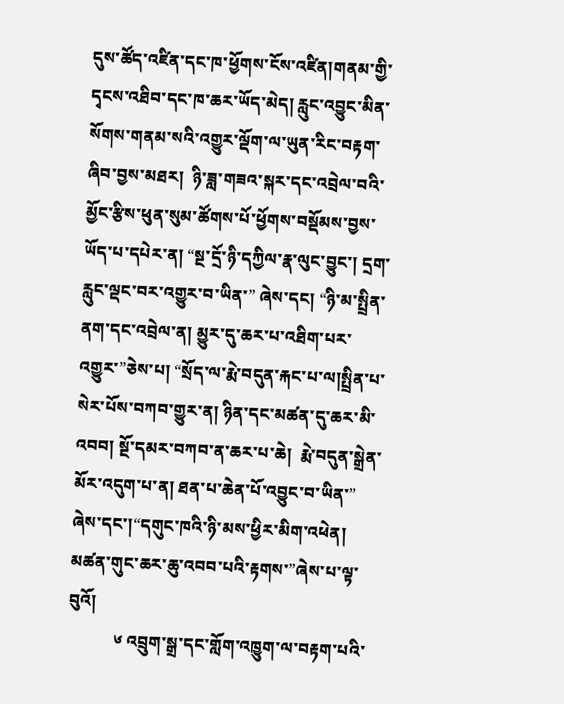དུས་ཚོད་འཛིན་དང་ཁ་ཕྱོགས་ངོས་འཛིན།གནམ་གྱི་དྭངས་འཐིབ་དང་ཁ་ཆར་ཡོད་མེད། རླུང་འབྱུང་མིན་སོགས་གནམ་སའི་འགྱུར་ལྡོག་ལ་ཡུན་རིང་བརྟག་ཞིབ་བྱས་མཐར།  ཉི་ཟླ་གཟའ་སྐར་དང་འབྲེལ་བའི་མྱོང་རྩིས་ཕུན་སུམ་ཚོགས་པོ་ཕྱོགས་བསྡོམས་བྱས་ཡོད་པ་དཔེར་ན། “སྔ་དྲོ་ཉི་དཀྱིལ་རྣ་ལུང་བྱུང་། དྲག་རླུང་ལྡང་བར་འགྱུར་བ་ཡིན་” ཞེས་དང། “ཉི་མ་སྤྲིན་ནག་དང་འབྲེལ་ན། མྱུར་དུ་ཆར་པ་འཐིག་པར་འགྱུར་”ཅེས་པ། “སྲོད་ལ་རྨེ་བདུན་རྐང་པ་ལ།སྤྲིན་པ་སེར་པོས་བཀབ་གྱུར་ན། ཉིན་དང་མཚན་དུ་ཆར་མི་འབབ། སྔོ་དམར་བཀབ་ན་ཆར་པ་ཆེ།  རྨེ་བདུན་སྒྲེན་མོར་འདུག་པ་ན། ཐན་པ་ཆེན་པོ་འབྱུང་བ་ཡིན་” ཞེས་དང་།“དགུང་ཁའི་ཉི་མས་ཕྱིར་མིག་འཕེན། མཚན་གུང་ཆར་ཆུ་འབབ་པའི་རྟགས་”ཞེས་པ་ལྟ་བུའོ།
           ༦ འབྲུག་སྒྲ་དང་གློག་འཁྱུག་ལ་བརྟག་པའི་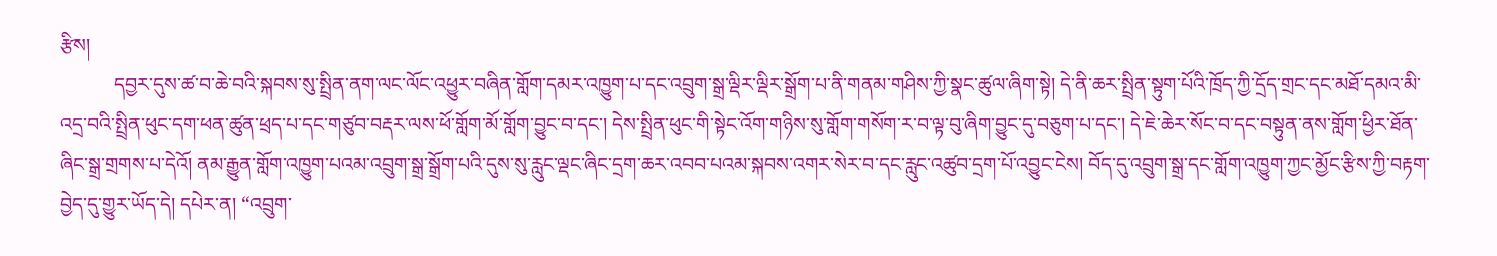རྩིས།
           དབྱར་དུས་ཚ་བ་ཆེ་བའི་སྐབས་སུ་སྤྲིན་ནག་ལང་ལོང་འཕྱུར་བཞིན་གློག་དམར་འཁྱུག་པ་དང་འབྲུག་སྒྲ་ལྡིར་ལྡིར་སྒྲོག་པ་ནི་གནམ་གཤིས་ཀྱི་སྣང་ཚུལ་ཞིག་སྟེ། དེ་ནི་ཆར་སྤྲིན་སྟུག་པོའི་ཁྲོད་ཀྱི་དྲོད་གྲང་དང་མཐོ་དམའ་མི་འདྲ་བའི་སྤྲིན་ཕུང་དག་ཕན་ཚུན་ཕྲད་པ་དང་གཙུབ་བརྡར་ལས་ཕོ་གློག་མོ་གློག་བྱུང་བ་དང་། དེས་སྤྲིན་ཕུང་གི་སྟེང་འོག་གཉིས་སུ་གློག་གསོག་ར་བ་ལྟ་བུ་ཞིག་བྱུང་དུ་བཅུག་པ་དང་། དེ་ཇེ་ཆེར་སོང་བ་དང་བསྟུན་ནས་གློག་ཕྱིར་ཐོན་ཞིང་སྒྲ་གྲགས་པ་དེའོ། ནམ་རྒྱུན་གློག་འཁྱུག་པའམ་འབྲུག་སྒྲ་སྒྲོག་པའི་དུས་སུ་རླུང་ལྡང་ཞིང་དྲག་ཆར་འབབ་པའམ་སྐབས་འགར་སེར་བ་དང་རླུང་འཚུབ་དྲག་པོ་འབྱུང་ངེས། བོད་དུ་འབྲུག་སྒྲ་དང་གློག་འཁྱུག་ཀྱང་མྱོང་རྩིས་ཀྱི་བརྟག་བྱེད་དུ་གྱུར་ཡོད་དེ། དཔེར་ན། “འབྲུག་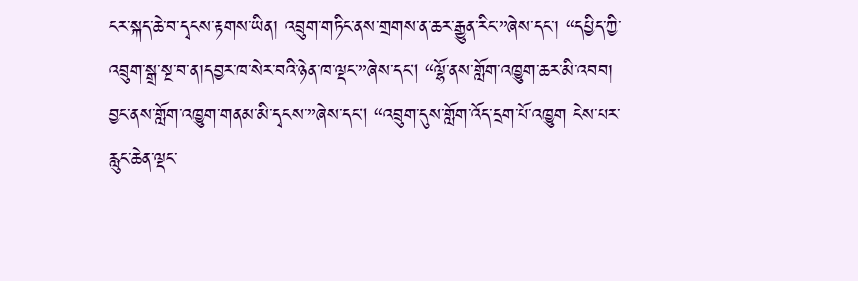ངར་སྐད་ཆེ་བ་དྭངས་རྟགས་ཡིན། འབྲུག་གཏིང་ནས་གྲགས་ན་ཆར་རྒྱུན་རིང་”ཞེས་དང་། “དཔྱིད་ཀྱི་འབྲུག་སྒྲ་སྔ་བ་ན།དབྱར་ཁ་སེར་བའི་ཉེན་ཁ་ལྡང་”ཞེས་དང། “ལྷོ་ནས་གློག་འཁྱུག་ཆར་མི་འབབ། བྱང་ནས་གློག་འཁྱུག་གནམ་མི་དྭངས་”ཞེས་དང། “འབྲུག་དུས་གློག་འོད་དྲག་པོ་འཁྱུག ངེས་པར་རླུང་ཆེན་ལྡང་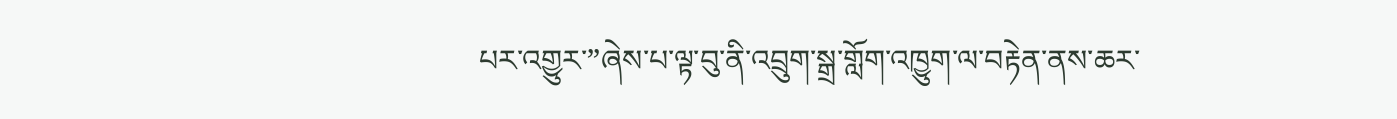པར་འགྱུར་”ཞེས་པ་ལྟ་བུ་ནི་འབྲུག་སྒྲ་གློག་འཁྱུག་ལ་བརྟེན་ནས་ཆར་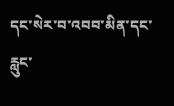དང་སེར་བ་འབབ་མིན་དང་རླུང་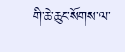གི་ཆེ་ཆུང་སོགས་ལ་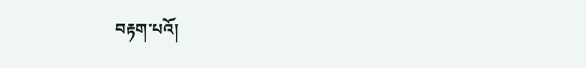བརྟག་པའོ།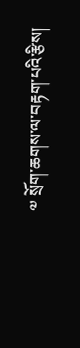༧ སྲོག་ཆགས་ལ་བརྟག་པའི་རྩིས།